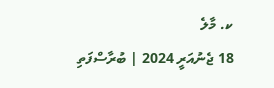ކ. މާލެ
18 ޖެނުއަރީ 2024 | ބުރާސްފަތި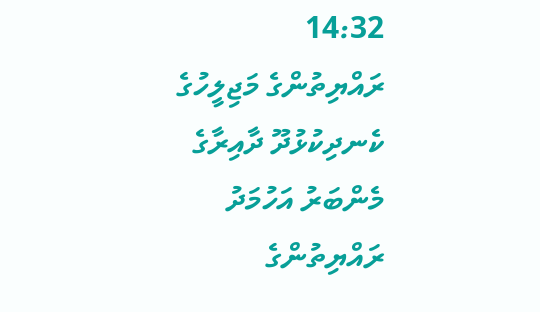14:32
ރައްޔިތުންގެ މަޖިލީހުގެ ކެނދިކުޅުދޫ ދާއިރާގެ މެންބަރު އަހުމަދު
ރައްޔިތުންގެ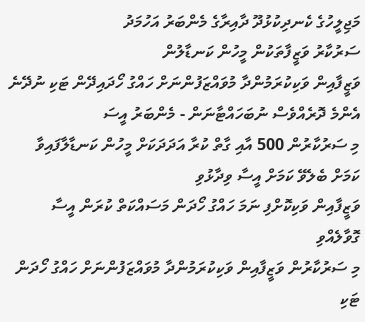މަޖިލީހުގެ ކެނދިކުޅުދޫ ދާއިރާގެ މެންބަރު އަހުމަދު
ސަރުކާރު ވަޒީފާތަކުން މީހުން ކަނޑާލުން
ވަޒީފާއިން ވަކިކުރަމުންދާ މުވައްޒަފުންނަށް ހައްގު ހޯދައިދޭން ޓަކި ނުދޭނެ އެންމެ ދޮރެއްވެސް ނުބަހައްޓާނަން - މެންބަރު އީސަ
މި ސަރުކާރުން 500 އާއި ގާތް ކުރާ އަދަދަކަށް މީހުން ކަނޑާލާފައިވާ ކަމަށް ބެލެވޭ ކަމަށް އީސާ ވިދާޅުވި
ވަޒީފާއިން ވަކިކޮށްފި ނަމަ ހައްގު ހޯދަން މަސައްކަތް ކުރަން އީސާ ގޮވާލެއްވި
މި ސަރުކާރުން ވަޒީފާއިން ވަކިކުރަމުންދާ މުވައްޒަފުންނަށް ހައްގު ހޯދަން ޓަކި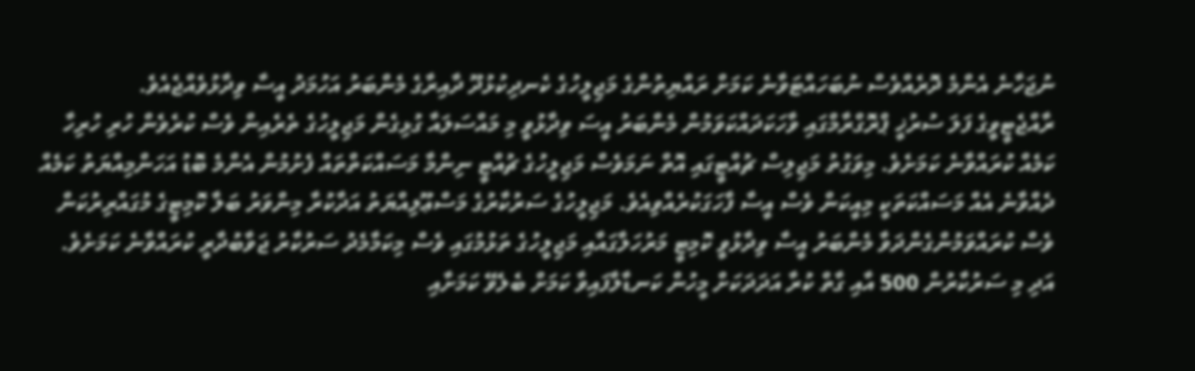ނުޖަހާނެ އެންމެ ދޮރެއްވެސް ނުބަހައްޓަވާނެ ކަމަށް ރައްޔިތުންގެ މަޖިލީހުގެ ކެނދިކުޅުދޫ ދާއިރާގެ މެންބަރު އަހުމަދު އީސާ ވިދާޅުވެއްޖެއެވެ.
ރާއްޖެޓީވީގެ ފަލަ ސުރުޚީ ޕްރޮގްރާމްގައި ވާހަކަދައްކަވަމުން މެންބަރު އީސަ ވިދާޅުވީ މި މައްސަލައާ ގުޅިގެން މަޖިލީހުގެ ތެރެއިން ވެސް ކުރެވެން ހުރި ހުރިހާ ކަމެއް ކުރައްވާނެ ކަމަށެވެ. މިވަގުތު މަޖިލިސް ޗުއްޓީގައި އޮތް ނަމަވެސް މަޖިލީހުގެ ޗުއްޓީ ނިންމާ މަސައްކަތްތައް ފެށުމުން އެންމެ ބޮޑު އަހަންމިއްޔަތު ކަމެއް ދެއްވާނެ އެއް މަސައްކަތަކީ މިއީކަން ވެސް އީސާ ފާހަގަކުރެއްވިއެވެ. މަޖިލީހުގެ ސަރުކާރުގެ މަސްޢޫލިއްޔަތު އަދާކުރާ މިންވަރު ބަލާ ކޮމިޓީގެ މުގައްރިރުކަން ވެސް ކުރައްވަމުންގެންދަވާ މެންބަރު އީސާ ވިދާޅުވީ ކޮމިޓީ މަރުހަލާގައާއި މަޖިލީހުގެ ތަޅުމުގައި ވެސް މިކަމާމެދު ސަރުކާރު ޖަވާބުދާރީ ކުރައްވާނެ ކަމަށެވެ. އަދި މި ސަރުކާރުން 500 އާއި ގާތް ކުރާ އަދަދަކަށް މީހުން ކަނޑާލާފައިވާ ކަމަށް ބެލެވޭ ކަމަށާއި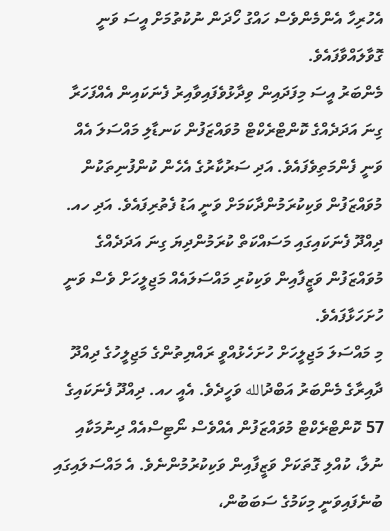އެހުރިހާ އެންމެންވެސް ހައްގު ހޯދަން ނުކުތުމަށް އީސަ ވަނީ ގޮވާލައްވާފައެވެ.
މެންބަރު އީސަ މިފަދައިން ވިދާޅުވެފައިވާއިރު ފެނަކައިން އެއްފަހަރާ ގިނަ އަދަދެއްގެ ކޮންޓްރެކްޓް މުވައްޒަފުން ކަނޑާލި މައްސަލަ އެއް ވަނީ ފެންމަތިވެފައެވެ. އަދި ސަރުކާރުގެ އެހެން ކުންފުނިތަކުން މުވައްޒަފުން ވަކިކުރަމުންދާކަމަށް ވަނީ އަޑު ފެތުރިފައެވެ. އަދި ހއ. ދިއްދޫ ފެނަކައިގައި މަސައްކަތް ކުރަމުންދިޔަ ގިނަ އަދަދެއްގެ މުވައްޒަފުން ވަޒީފާއިން ވަކިކުރި މައްސަލައެއް މަޖިލީހަށް ވެސް ވަނީ ހުށަހަޅާފައެވެ.
މި މައްސަލަ މަޖިލީހަށް ހުށަހެޅުއްވީ ރައްޔިތުންގެ މަޖިލީހުގެ ދިއްދޫ ދާއިރާގެ މެންބަރު އަބްދުالله ވަހީދެވެ. އެއީ ހއ. ދިއްދޫ ފެނަކައިގެ 57 ކޮންޓްރެކްޓް މުވައްޒަފުން އެއްވެސް ނޯޓިސްއެއް ދިނުމަކާއި ނުލާ، ކުއްލި ގޮތަކަށް ވަޒީފާއިން ވަކިކުރުމުންނެވެ. އެ މައްސަލައިގައި ބުނެފައިވަނީ މިކަމުގެ ސަބަބުން،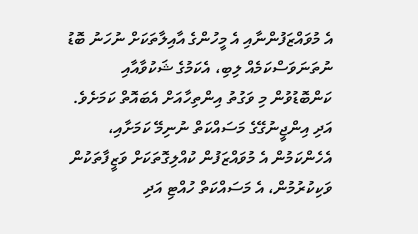އެ މުވައްޒަފުންނާއި އެ މީހުންގެ އާއިލާތަކަށް ނުހަނު ބޮޑު ނުތަނަވަސްކަމެއް ލިބި، އެކަމުގެ ޝަކުވާއާއި ކަންބޮޑުވުން މި ވަގުތު އިންތިހާއަށް އެބައޮތް ކަމަށެވެ. އަދި އިންޖީނުގޭގެ މަސައްކަތް ނުނިމޭ ކަމަށާއި، އެހެންކަމުން އެ މުވައްޒަފުން ކުއްލިގޮތަކަށް ވަޒީފާތަކުން ވަކިކުރުމުން، އެ މަސައްކަތް ހުއްޓި އަދި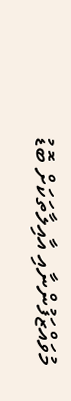މުވައްޒަފުންނާއި އާއިލާތަކަށް ބޮޑު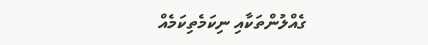ގެއްލުންތަކާއި ނިކަމެތިކަމެއް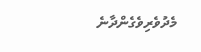މެދުވެރިވެގެންދާނެ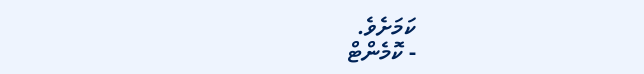ކަމަށެވެ.
- ކޮމެންޓް